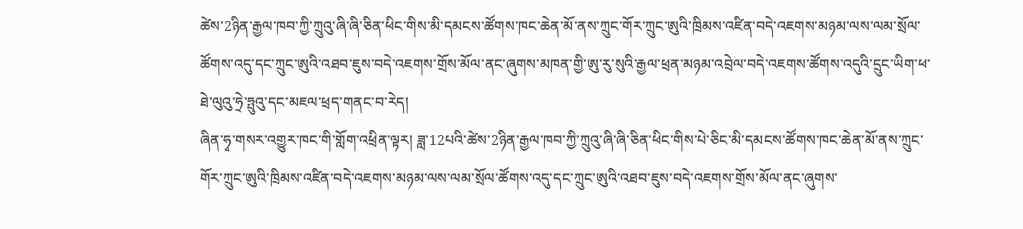ཚེས་2ཉིན་རྒྱལ་ཁབ་ཀྱི་ཀྲུའུ་ཞི་ཞི་ཅིན་ཕིང་གིས་མི་དམངས་ཚོགས་ཁང་ཆེན་མོ་ནས་ཀྲུང་གོར་ཀྲུང་ཨུའི་ཁྲིམས་འཛིན་བདེ་འཇགས་མཉམ་ལས་ལམ་སྲོལ་ཚོགས་འདུ་དང་ཀྲུང་ཨུའི་འཐབ་ཇུས་བདེ་འཇགས་གྲོས་མོལ་ནང་ཞུགས་མཁན་གྱི་ཨུ་རུ་སུའི་རྒྱལ་ཕྲན་མཉམ་འབྲེལ་བདེ་འཇགས་ཚོགས་འདུའི་དྲུང་ཡིག་ཕ་ཐེ་ལུའུ་ཧྲེ་ཧྤུའུ་དང་མཇལ་ཕྲད་གནང་བ་རེད།
ཞིན་ཧྭ་གསར་འགྱུར་ཁང་གི་གློག་འཕྲིན་ལྟར། ཟླ་12པའི་ཚེས་2ཉིན་རྒྱལ་ཁབ་ཀྱི་ཀྲུའུ་ཞི་ཞི་ཅིན་ཕིང་གིས་པེ་ཅིང་མི་དམངས་ཚོགས་ཁང་ཆེན་མོ་ནས་ཀྲུང་གོར་ཀྲུང་ཨུའི་ཁྲིམས་འཛིན་བདེ་འཇགས་མཉམ་ལས་ལམ་སྲོལ་ཚོགས་འདུ་དང་ཀྲུང་ཨུའི་འཐབ་ཇུས་བདེ་འཇགས་གྲོས་མོལ་ནང་ཞུགས་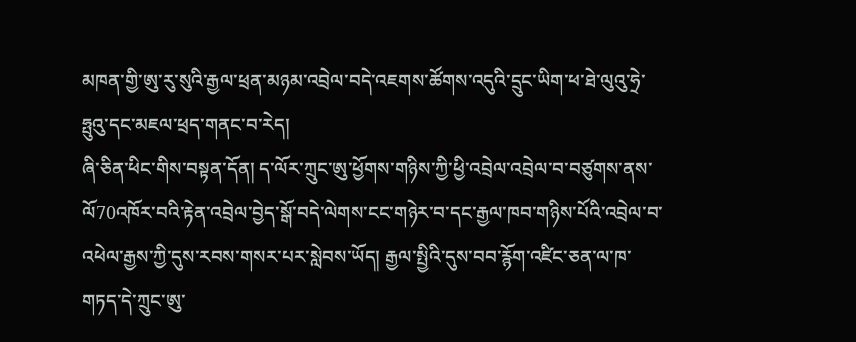མཁན་གྱི་ཨུ་རུ་སུའི་རྒྱལ་ཕྲན་མཉམ་འབྲེལ་བདེ་འཇགས་ཚོགས་འདུའི་དྲུང་ཡིག་ཕ་ཐེ་ལུའུ་ཧྲེ་ཧྤུའུ་དང་མཇལ་ཕྲད་གནང་བ་རེད།
ཞི་ཅིན་ཕིང་གིས་བསྟན་དོན། ད་ལོར་ཀྲུང་ཨུ་ཕྱོགས་གཉིས་ཀྱི་ཕྱི་འབྲེལ་འབྲེལ་བ་བཙུགས་ནས་ལོ70འཁོར་བའི་རྟེན་འབྲེལ་བྱེད་སྒོ་བདེ་ལེགས་ངང་གཉེར་བ་དང་རྒྱལ་ཁབ་གཉིས་པོའི་འབྲེལ་བ་འཕེལ་རྒྱས་ཀྱི་དུས་རབས་གསར་པར་སླེབས་ཡོད། རྒྱལ་སྤྱིའི་དུས་བབ་རྙོག་འཛིང་ཅན་ལ་ཁ་གཏད་དེ་ཀྲུང་ཨུ་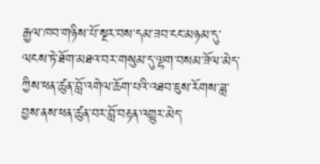རྒྱལ་ཁབ་གཉིས་པོ་སྔར་བས་དམ་ཟབ་ངང་མཉམ་དུ་ལངས་ཏེ་ཐོག་མཐའ་བར་གསུམ་དུ་ལྷག་བསམ་ཟོལ་མེད་ཀྱིས་ཕན་ཚུན་བློ་འགེལ་ཆོག་པའི་འཐབ་ཇུས་རོགས་ཟླ་བྱས་ནས་ཕན་ཚུན་བར་བློ་བརྟན་འགྱུར་མེད་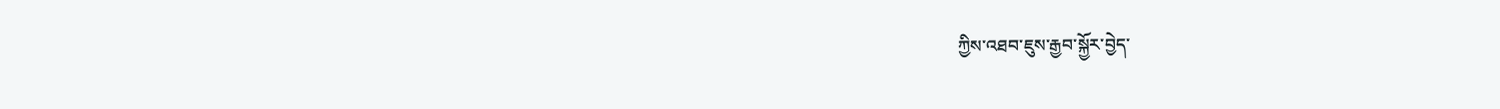ཀྱིས་འཐབ་ཇུས་རྒྱབ་སྐྱོར་བྱེད་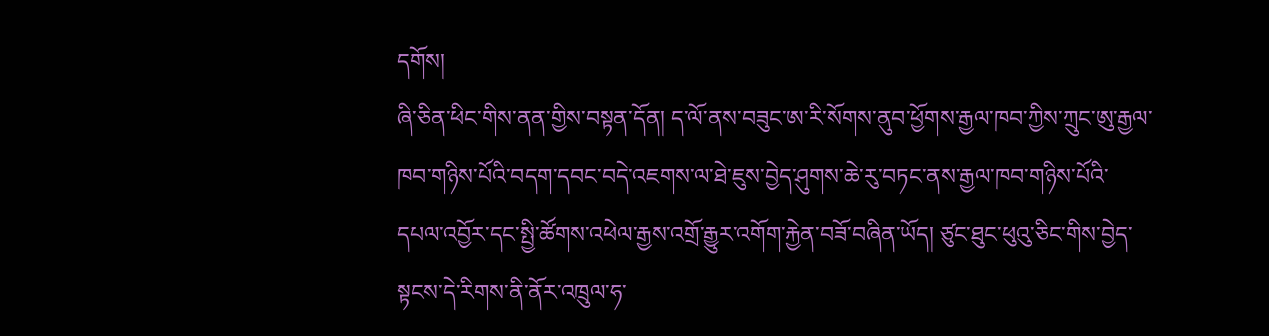དགོས།
ཞི་ཅིན་ཕིང་གིས་ནན་གྱིས་བསྟན་དོན། ད་ལོ་ནས་བཟུང་ཨ་རི་སོགས་ནུབ་ཕྱོགས་རྒྱལ་ཁབ་ཀྱིས་ཀྲུང་ཨུ་རྒྱལ་ཁབ་གཉིས་པོའི་བདག་དབང་བདེ་འཇགས་ལ་ཐེ་ཇུས་བྱེད་ཤུགས་ཆེ་རུ་བཏང་ནས་རྒྱལ་ཁབ་གཉིས་པོའི་དཔལ་འབྱོར་དང་སྤྱི་ཚོགས་འཕེལ་རྒྱས་འགྲོ་རྒྱུར་འགོག་རྐྱེན་བཟོ་བཞིན་ཡོད། ཙུང་ཐུང་ཕུའུ་ཅིང་གིས་བྱེད་སྟངས་དེ་རིགས་ནི་ནོར་འཁྲུལ་ཧ་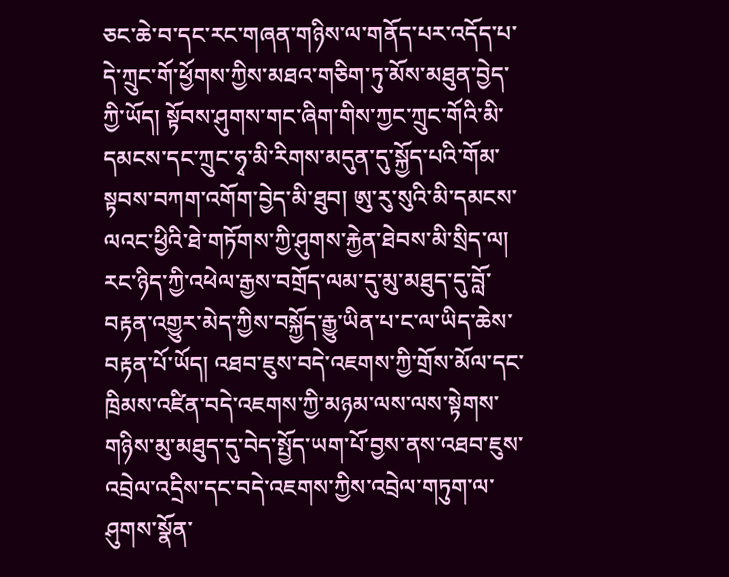ཅང་ཆེ་བ་དང་རང་གཞན་གཉིས་ལ་གནོད་པར་འདོད་པ་དེ་ཀྲུང་གོ་ཕྱོགས་ཀྱིས་མཐའ་གཅིག་ཏུ་མོས་མཐུན་བྱེད་ཀྱི་ཡོད། སྟོབས་ཤུགས་གང་ཞིག་གིས་ཀྱང་ཀྲུང་གོའི་མི་དམངས་དང་ཀྲུང་ཧྭ་མི་རིགས་མདུན་དུ་སྐྱོད་པའི་གོམ་སྟབས་བཀག་འགོག་བྱེད་མི་ཐུབ། ཨུ་རུ་སུའི་མི་དམངས་ལའང་ཕྱིའི་ཐེ་གཏོགས་ཀྱི་ཤུགས་རྐྱེན་ཐེབས་མི་སྲིད་ལ། རང་ཉིད་ཀྱི་འཕེལ་རྒྱས་བགྲོད་ལམ་དུ་མུ་མཐུད་དུ་བློ་བརྟན་འགྱུར་མེད་ཀྱིས་བསྐྱོད་རྒྱུ་ཡིན་པ་ང་ལ་ཡིད་ཆེས་བརྟན་པོ་ཡོད། འཐབ་ཇུས་བདེ་འཇགས་ཀྱི་གྲོས་མོལ་དང་ཁྲིམས་འཛིན་བདེ་འཇགས་ཀྱི་མཉམ་ལས་ལས་སྟེགས་གཉིས་མུ་མཐུད་དུ་བེད་སྤྱོད་ཡག་པོ་བྱས་ནས་འཐབ་ཇུས་འབྲེལ་འདྲིས་དང་བདེ་འཇགས་ཀྱིས་འབྲེལ་གཏུག་ལ་ཤུགས་སྣོན་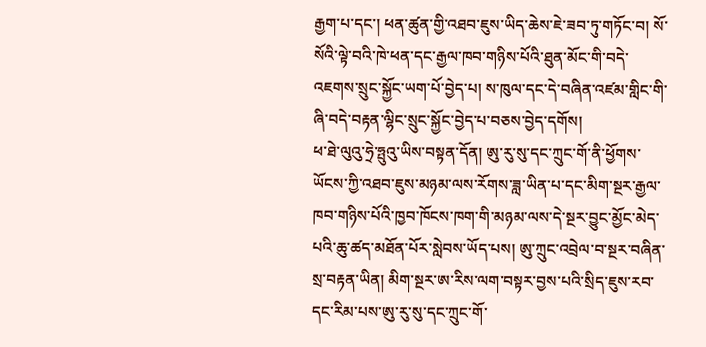རྒྱག་པ་དང་། ཕན་ཚུན་གྱི་འཐབ་ཇུས་ཡིད་ཆེས་ཇེ་ཟབ་ཏུ་གཏོང་བ། སོ་སོའི་ལྟེ་བའི་ཁེ་ཕན་དང་རྒྱལ་ཁབ་གཉིས་པོའི་ཐུན་མོང་གི་བདེ་འཇགས་སྲུང་སྐྱོང་ཡག་པོ་བྱེད་པ། ས་ཁུལ་དང་དེ་བཞིན་འཛམ་གླིང་གི་ཞི་བདེ་བརྟན་ལྷིང་སྲུང་སྐྱོང་བྱེད་པ་བཅས་བྱེད་དགོས།
ཕ་ཐེ་ལུའུ་ཧྲེ་ཧྤུའུ་ཡིས་བསྟན་དོན། ཨུ་རུ་སུ་དང་ཀྲུང་གོ་ནི་ཕྱོགས་ཡོངས་ཀྱི་འཐབ་ཇུས་མཉམ་ལས་རོགས་ཟླ་ཡིན་པ་དང་མིག་སྔར་རྒྱལ་ཁབ་གཉིས་པོའི་ཁྱབ་ཁོངས་ཁག་གི་མཉམ་ལས་དེ་སྔར་བྱུང་མྱོང་མེད་པའི་ཆུ་ཚད་མཐོན་པོར་སླེབས་ཡོད་པས། ཨུ་ཀྲུང་འབྲེལ་བ་སྔར་བཞིན་སྲ་བརྟན་ཡིན། མིག་སྔར་ཨ་རིས་ལག་བསྟར་བྱས་པའི་སྲིད་ཇུས་རབ་དང་རིམ་པས་ཨུ་རུ་སུ་དང་ཀྲུང་གོ་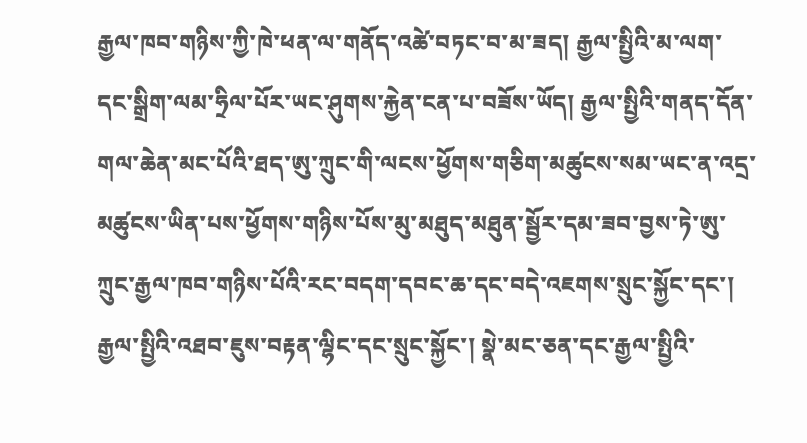རྒྱལ་ཁབ་གཉིས་ཀྱི་ཁེ་ཕན་ལ་གནོད་འཚེ་བཏང་བ་མ་ཟད། རྒྱལ་སྤྱིའི་མ་ལག་དང་སྒྲིག་ལམ་ཧྲིལ་པོར་ཡང་ཤུགས་རྐྱེན་ངན་པ་བཟོས་ཡོད། རྒྱལ་སྤྱིའི་གནད་དོན་གལ་ཆེན་མང་པོའི་ཐད་ཨུ་ཀྲུང་གི་ལངས་ཕྱོགས་གཅིག་མཚུངས་སམ་ཡང་ན་འདྲ་མཚུངས་ཡིན་པས་ཕྱོགས་གཉིས་པོས་མུ་མཐུད་མཐུན་སྦྱོར་དམ་ཟབ་བྱས་ཏེ་ཨུ་ཀྲུང་རྒྱལ་ཁབ་གཉིས་པོའི་རང་བདག་དབང་ཆ་དང་བདེ་འཇགས་སྲུང་སྐྱོང་དང་། རྒྱལ་སྤྱིའི་འཐབ་ཇུས་བརྟན་ལྷིང་དང་སྲུང་སྐྱོང་། སྣེ་མང་ཅན་དང་རྒྱལ་སྤྱིའི་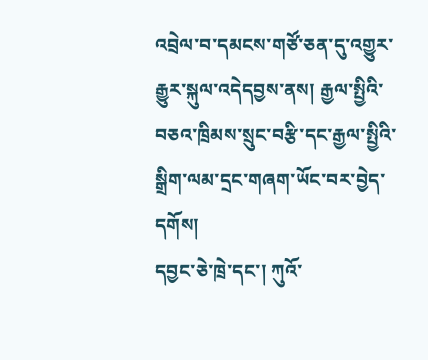འབྲེལ་བ་དམངས་གཙོ་ཅན་དུ་འགྱུར་རྒྱུར་སྐུལ་འདེདབྱས་ནས། རྒྱལ་སྤྱིའི་བཅའ་ཁྲིམས་སྲུང་བརྩི་དང་རྒྱལ་སྤྱིའི་སྒྲིག་ལམ་དྲང་གཞག་ཡོང་བར་བྱེད་དགོས།
དབྱང་ཅེ་ཁྲེ་དང་། ཀུའོ་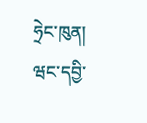ཧྲེང་ཁུན། ཝང་དབྱི་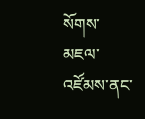སོགས་མཇལ་འཛོམས་ནང་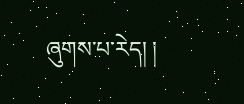ཞུགས་པ་རེད། །